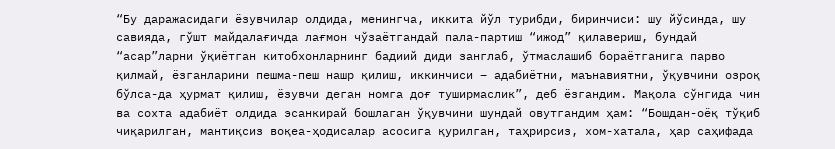“Бу даражасидаги ёзувчилар олдида, менингча, иккита йўл турибди, биринчиси: шу йўсинда, шу савияда, гўшт майдалағичда лағмон чўзаётгандай пала-партиш “ижод” қилавериш, бундай “асар”ларни ўқиётган китобхонларнинг бадиий диди занглаб, ўтмаслашиб бораётганига парво қилмай, ёзганларини пешма-пеш нашр қилиш, иккинчиси – адабиётни, маънавиятни, ўқувчини озроқ бўлса-да ҳурмат қилиш, ёзувчи деган номга доғ туширмаслик”, деб ёзгандим. Мақола сўнгида чин ва сохта адабиёт олдида эсанкирай бошлаган ўқувчини шундай овутгандим ҳам: “Бошдан-оёқ тўқиб чиқарилган, мантиқсиз воқеа-ҳодисалар асосига қурилган, таҳрирсиз, хом-хатала, ҳар саҳифада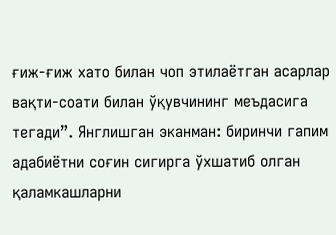ғиж-ғиж хато билан чоп этилаётган асарлар вақти-соати билан ўқувчининг меъдасига тегади”. Янглишган эканман: биринчи гапим адабиётни соғин сигирга ўхшатиб олган қаламкашларни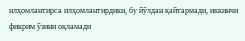илҳомлантирса илҳомлантирдики, бу йўлдан қайтармади, иккинчи фикрим ўзини оқламади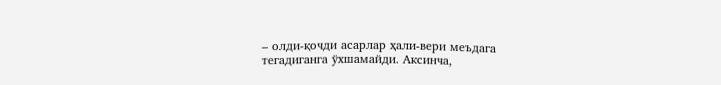– олди-қочди асарлар ҳали-вери меъдага тегадиганга ўхшамайди. Аксинча,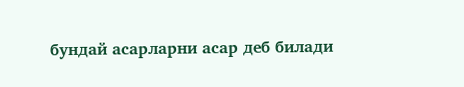бундай асарларни асар деб билади